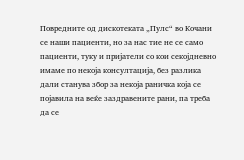Повредните од дискотеката „Пулс“ во Кочани се наши пациенти, но за нас тие не се само пациенти, туку и пријатели со кои секојдневно имаме по некоја консултација, без разлика дали станува збор за некоја раничка која се појавила на веќе заздравените рани, па треба да се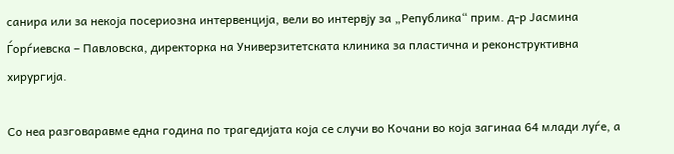санира или за некоја посериозна интервенција, вели во интервју за „Република“ прим. д-р Јасмина Ѓорѓиевска – Павловска, директорка на Универзитетската клиника за пластична и реконструктивна хирургија.

Со неа разговаравме една година по трагедијата која се случи во Кочани во која загинаа 64 млади луѓе, а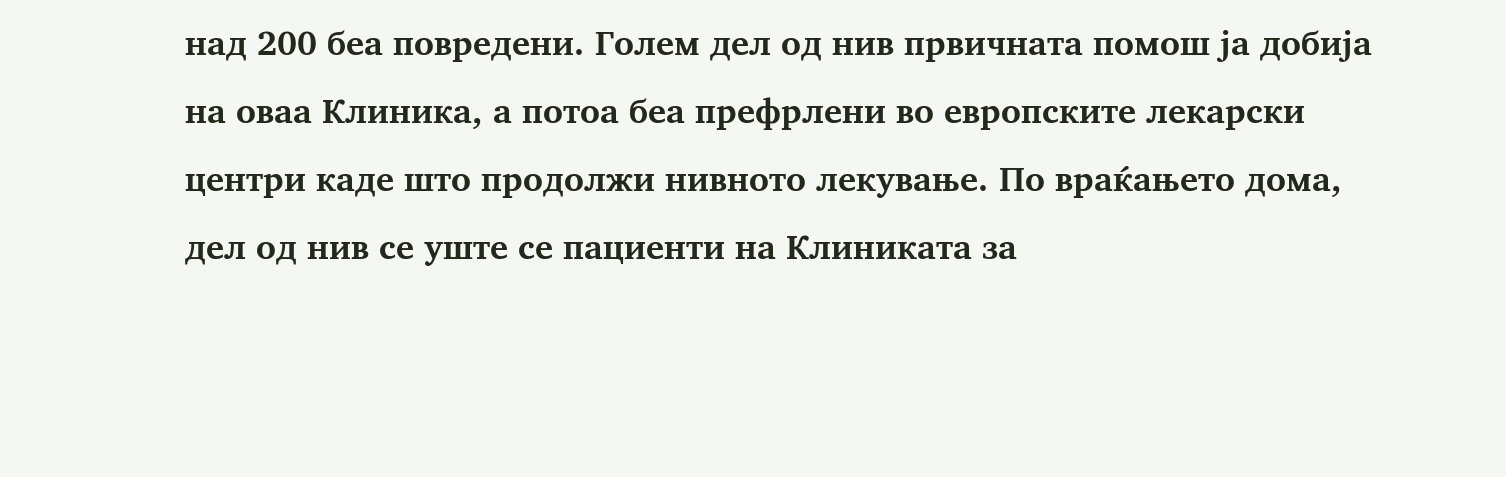над 200 беа повредени. Голем дел од нив првичната помош ја добија на оваа Клиника, а потоа беа префрлени во европските лекарски центри каде што продолжи нивното лекување. По враќањето дома, дел од нив се уште се пациенти на Клиниката за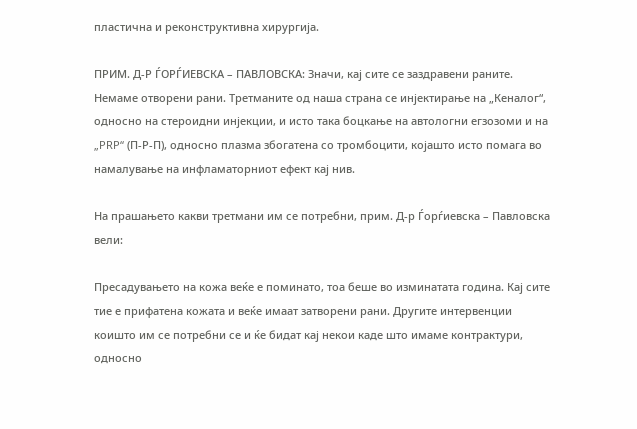пластична и реконструктивна хирургија.

ПРИМ. Д-Р ЃОРЃИЕВСКА – ПАВЛОВСКА: Значи, кај сите се заздравени раните. Немаме отворени рани. Третманите од наша страна се инјектирање на „Кеналог“, односно на стероидни инјекции, и исто така боцкање на автологни егзозоми и на „PRP“ (П-Р-П), односно плазма збогатена со тромбоцити, којашто исто помага во намалување на инфламаторниот ефект кај нив.

На прашањето какви третмани им се потребни, прим. Д-р Ѓорѓиевска – Павловска вели:

Пресадувањето на кожа веќе е поминато, тоа беше во изминатата година. Кај сите тие е прифатена кожата и веќе имаат затворени рани. Другите интервенции коишто им се потребни се и ќе бидат кај некои каде што имаме контрактури, односно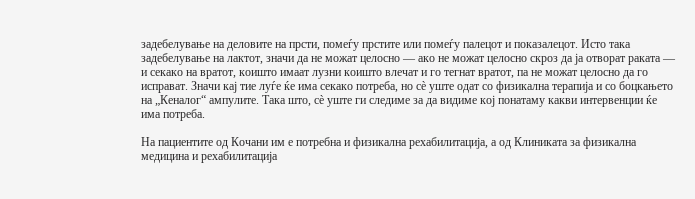задебелување на деловите на прсти, помеѓу прстите или помеѓу палецот и показалецот. Исто така задебелување на лактот, значи да не можат целосно — ако не можат целосно скроз да ја отворат раката — и секако на вратот, коишто имаат лузни коишто влечат и го тегнат вратот, па не можат целосно да го исправат. Значи кај тие луѓе ќе има секако потреба, но сè уште одат со физикална терапија и со боцкањето на „Кеналог“ ампулите. Така што, сè уште ги следиме за да видиме кој понатаму какви интервенции ќе има потреба.

На пациентите од Кочани им е потребна и физикална рехабилитација, а од Клиниката за физикална медицина и рехабилитација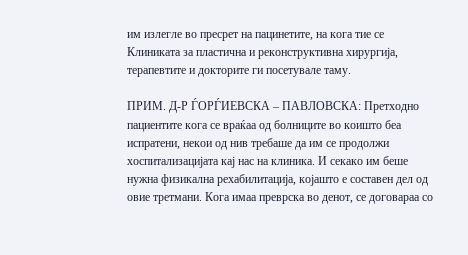им излегле во пресрет на пацинетите, на кога тие се Клиниката за пластична и реконструктивна хирургија, терапевтите и докторите ги посетувале таму.

ПРИМ. Д-Р ЃОРЃИЕВСКА – ПАВЛОВСКА: Претходно пациентите кога се враќаа од болниците во коишто беа испратени, некои од нив требаше да им се продолжи хоспитализацијата кај нас на клиника. И секако им беше нужна физикална рехабилитација, којашто е составен дел од овие третмани. Кога имаа преврска во денот, се договараа со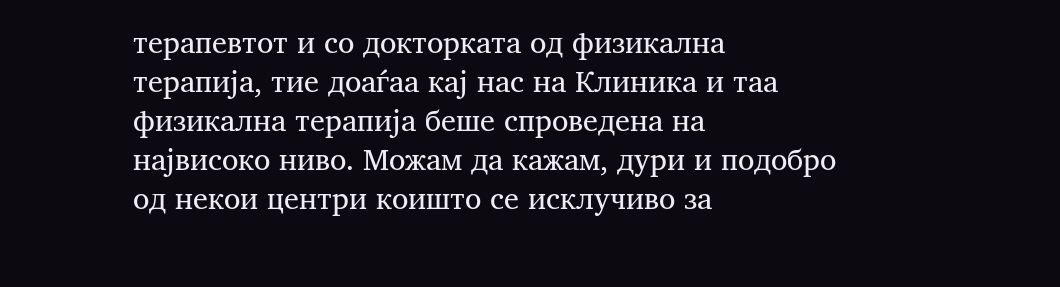терапевтот и со докторката од физикална терапија, тие доаѓаа кај нас на Клиника и таа физикална терапија беше спроведена на највисоко ниво. Можам да кажам, дури и подобро од некои центри коишто се исклучиво за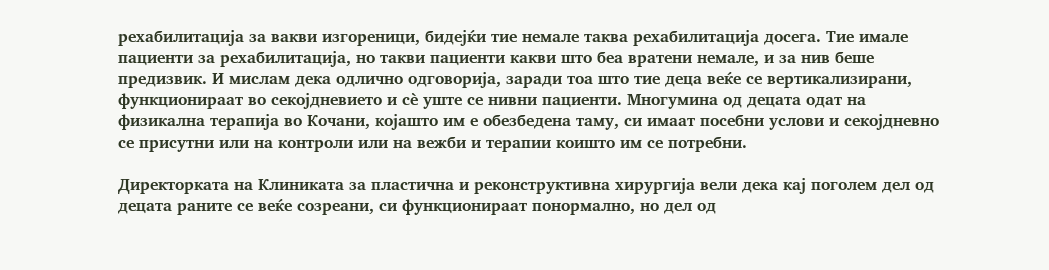рехабилитација за вакви изгореници, бидејќи тие немале таква рехабилитација досега. Тие имале пациенти за рехабилитација, но такви пациенти какви што беа вратени немале, и за нив беше предизвик. И мислам дека одлично одговорија, заради тоа што тие деца веќе се вертикализирани, функционираат во секојдневието и сè уште се нивни пациенти. Многумина од децата одат на физикална терапија во Кочани, којашто им е обезбедена таму, си имаат посебни услови и секојдневно се присутни или на контроли или на вежби и терапии коишто им се потребни.

Директорката на Клиниката за пластична и реконструктивна хирургија вели дека кај поголем дел од децата раните се веќе созреани, си функционираат понормално, но дел од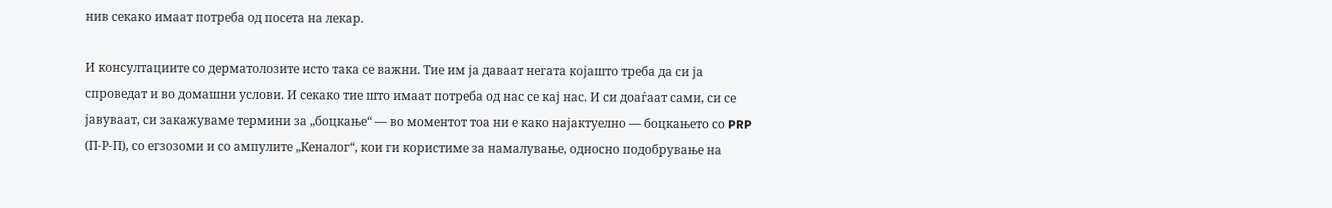нив секако имаат потреба од посета на лекар.

И консултациите со дерматолозите исто така се важни. Тие им ја даваат негата којашто треба да си ја спроведат и во домашни услови. И секако тие што имаат потреба од нас се кај нас. И си доаѓаат сами, си се јавуваат, си закажуваме термини за „боцкање“ — во моментот тоа ни е како најактуелно — боцкањето со PRP (П-Р-П), со егзозоми и со ампулите „Кеналог“, кои ги користиме за намалување, односно подобрување на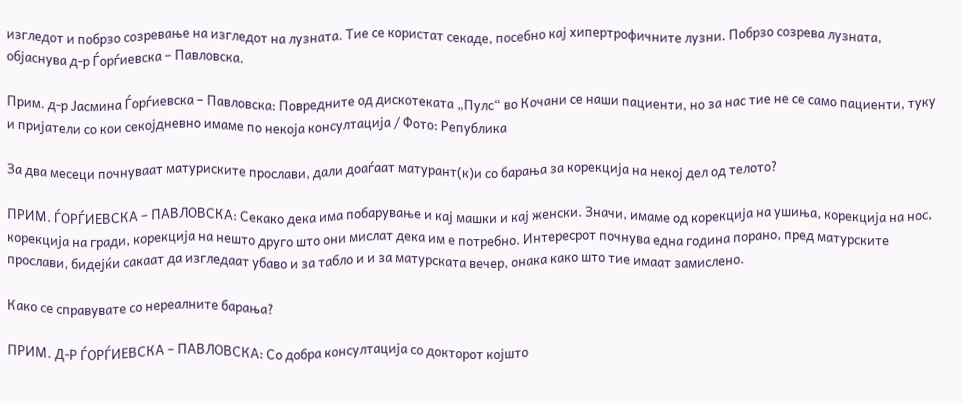изгледот и побрзо созревање на изгледот на лузната. Тие се користат секаде, посебно кај хипертрофичните лузни. Побрзо созрева лузната, објаснува д-р Ѓорѓиевска – Павловска.

Прим. д-р Јасмина Ѓорѓиевска – Павловска: Повредните од дискотеката „Пулс“ во Кочани се наши пациенти, но за нас тие не се само пациенти, туку и пријатели со кои секојдневно имаме по некоја консултација / Фото: Република

За два месеци почнуваат матуриските прослави, дали доаѓаат матурант(к)и со барања за корекција на некој дел од телото?

ПРИМ. ЃОРЃИЕВСКА – ПАВЛОВСКА: Секако дека има побарување и кај машки и кај женски. Значи, имаме од корекција на ушиња, корекција на нос, корекција на гради, корекција на нешто друго што они мислат дека им е потребно. Интересрот почнува една година порано, пред матурските прослави, бидејќи сакаат да изгледаат убаво и за табло и и за матурската вечер, онака како што тие имаат замислено.

Како се справувате со нереалните барања?

ПРИМ. Д-Р ЃОРЃИЕВСКА – ПАВЛОВСКА: Со добра консултација со докторот којшто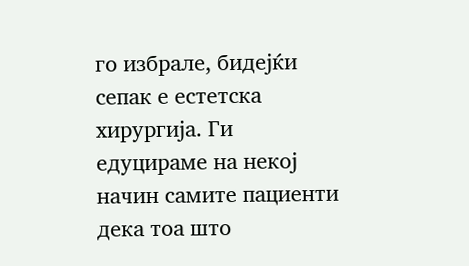го избрале, бидејќи сепак е естетска хирургија. Ги едуцираме на некој начин самите пациенти дека тоа што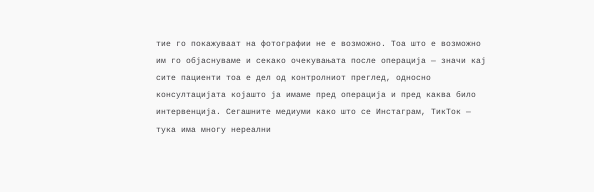тие го покажуваат на фотографии не е возможно. Тоа што е возможно им го објаснуваме и секако очекувањата после операција — значи кај сите пациенти тоа е дел од контролниот преглед, односно консултацијата којашто ја имаме пред операција и пред каква било интервенција. Сегашните медиуми како што се Инстаграм, ТикТок — тука има многу нереални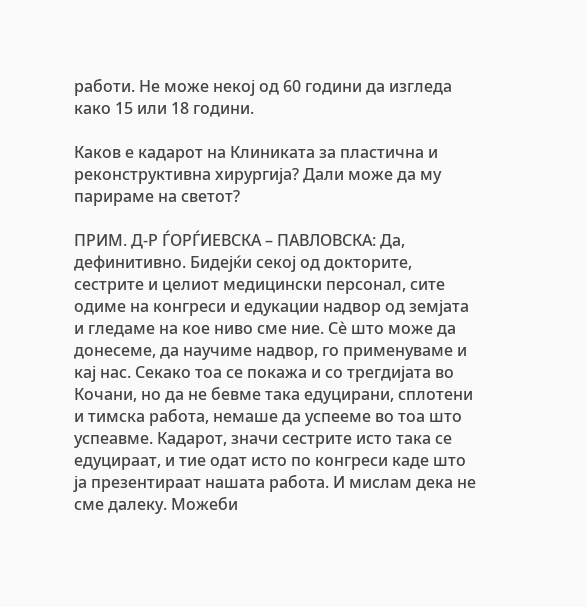работи. Не може некој од 60 години да изгледа како 15 или 18 години.

Каков е кадарот на Клиниката за пластична и реконструктивна хирургија? Дали може да му парираме на светот?

ПРИМ. Д-Р ЃОРЃИЕВСКА – ПАВЛОВСКА: Да, дефинитивно. Бидејќи секој од докторите, сестрите и целиот медицински персонал, сите одиме на конгреси и едукации надвор од земјата и гледаме на кое ниво сме ние. Сè што може да донесеме, да научиме надвор, го применуваме и кај нас. Секако тоа се покажа и со трегдијата во Кочани, но да не бевме така едуцирани, сплотени и тимска работа, немаше да успееме во тоа што успеавме. Кадарот, значи сестрите исто така се едуцираат, и тие одат исто по конгреси каде што ја презентираат нашата работа. И мислам дека не сме далеку. Можеби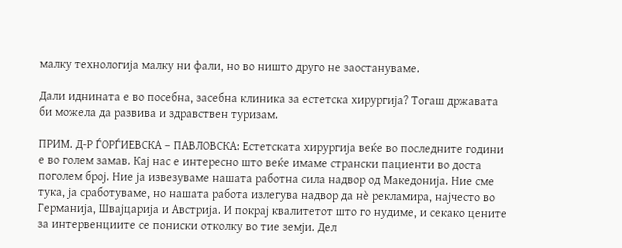малку технологија малку ни фали, но во ништо друго не заостануваме.

Дали иднината е во посебна, засебна клиника за естетска хирургија? Тогаш државата би можела да развива и здравствен туризам.

ПРИМ. Д-Р ЃОРЃИЕВСКА – ПАВЛОВСКА: Естетската хирургија веќе во последните години е во голем замав. Кај нас е интересно што веќе имаме странски пациенти во доста поголем број. Ние ја извезуваме нашата работна сила надвор од Македонија. Ние сме тука, ја сработуваме, но нашата работа излегува надвор да нè рекламира, најчесто во Германија, Швајцарија и Австрија. И покрај квалитетот што го нудиме, и секако цените за интервенциите се пониски отколку во тие земји. Дел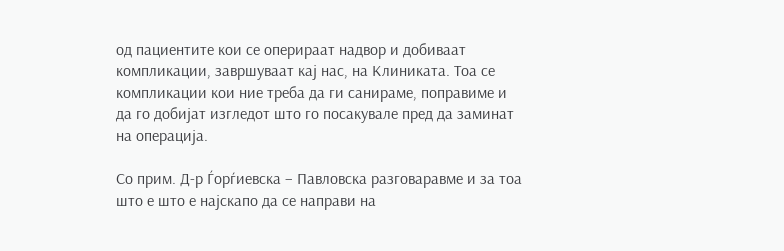од пациентите кои се оперираат надвор и добиваат компликации, завршуваат кај нас, на Клиниката. Тоа се компликации кои ние треба да ги санираме, поправиме и да го добијат изгледот што го посакувале пред да заминат на операција.

Со прим. Д-р Ѓорѓиевска – Павловска разговаравме и за тоа што е што е најскапо да се направи на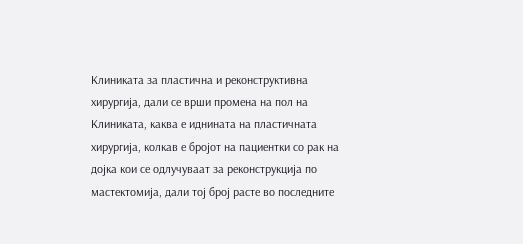Клиниката за пластична и реконструктивна хирургија, дали се врши промена на пол на Клиниката, каква е иднината на пластичната хирургија, колкав е бројот на пациентки со рак на дојка кои се одлучуваат за реконструкција по мастектомија, дали тој број расте во последните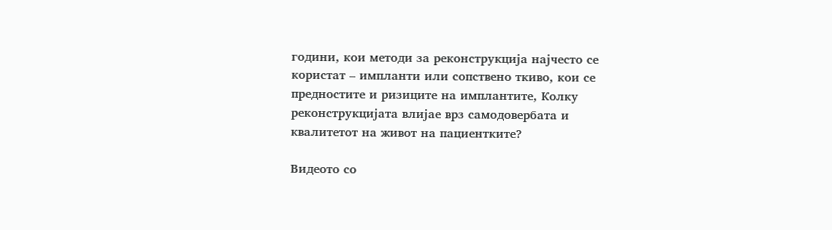години, кои методи за реконструкција најчесто се користат – импланти или сопствено ткиво, кои се предностите и ризиците на имплантите, Колку реконструкцијата влијае врз самодовербата и квалитетот на живот на пациентките?

Видеото со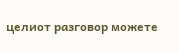целиот разговор можете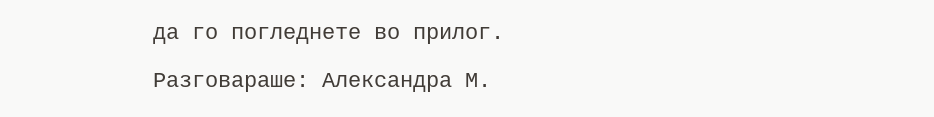да го погледнете во прилог.

Разговараше: Александра М.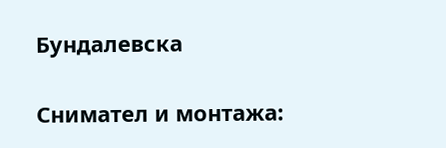Бундалевска

Снимател и монтажа: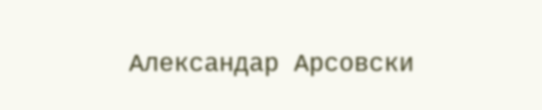Александар Арсовски